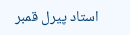استاد پيرل قمبر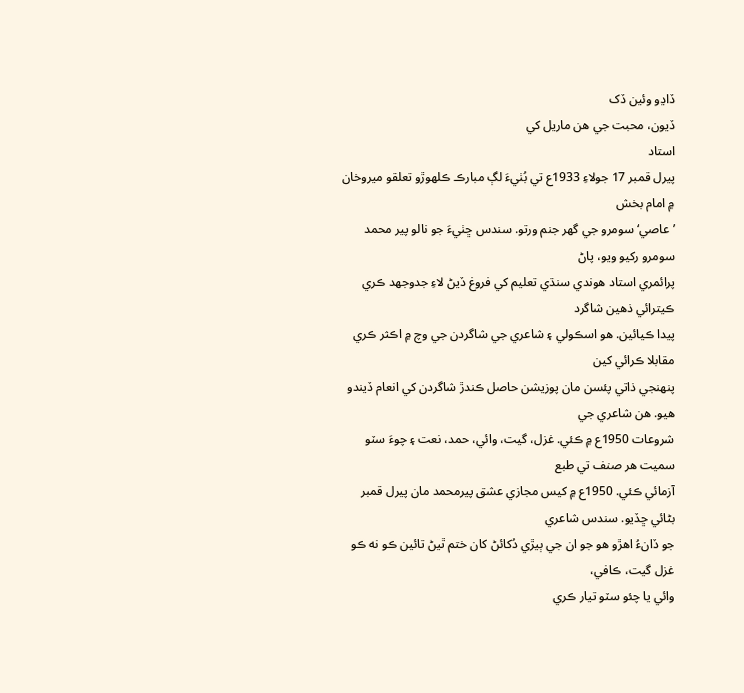ڏاڍو وئين ڏک
ڏيون، محبت جي هن ماريل کي
استاد
پيرل قمبر 17 جولاءِ 1933ع تي بُٺيءَ لڳ مبارڪ ڪلهوڙو تعلقو ميروخان ۾ امام بخش
’عاصي‘ سومرو جي گهر جنم ورتو. سندس ڇٺيءَ جو نالو پير محمد سومرو رکيو ويو، پاڻ
پرائمري استاد هوندي سنڌي تعليم کي فروغ ڏيڻ لاءِ جدوجهد ڪري ڪيترائي ذهين شاگرد
پيدا ڪيائين. هو اسڪولي ۽ شاعري جي شاگردن جي وچ ۾ اڪثر ڪري مقابلا ڪرائي کين
پنهنجي ذاتي پئسن مان پوزيشن حاصل ڪندڙ شاگردن کي انعام ڏيندو هيو. هن شاعري جي
شروعات 1950ع ۾ ڪئي. غزل، گيت، وائي، حمد، نعت ۽ چوءَ سٽو سميت هر صنف تي طبع
آزمائي ڪئي. 1950ع ۾ کيس مجازي عشق پيرمحمد مان پيرل قمبر بڻائي ڇڏيو. سندس شاعري
جو ڏانءُ اهڙو هو جو ان جي ٻيڙي دُکائڻ کان ختم ٿيڻ تائين ڪو نه ڪو غزل گيت، ڪافي،
وائي يا چئو سٽو تيار ڪري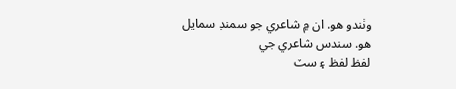وٺندو هو. ان ۾ شاعري جو سمنڊ سمايل هو. سندس شاعري جي
لفظ لفظ ۽ سٽ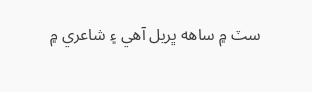سٽ ۾ ساهه ڀريل آهي ۽ شاعري ۾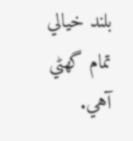بلند خيالي تمام گهڻي آهي.